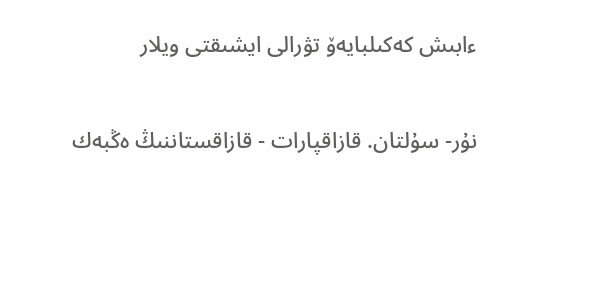ءابىش كەكىلبايەۆ تۋرالى ايشىقتى ويلار

نۇر- سۇلتان. قازاقپارات - قازاقستاننىڭ ەڭبەك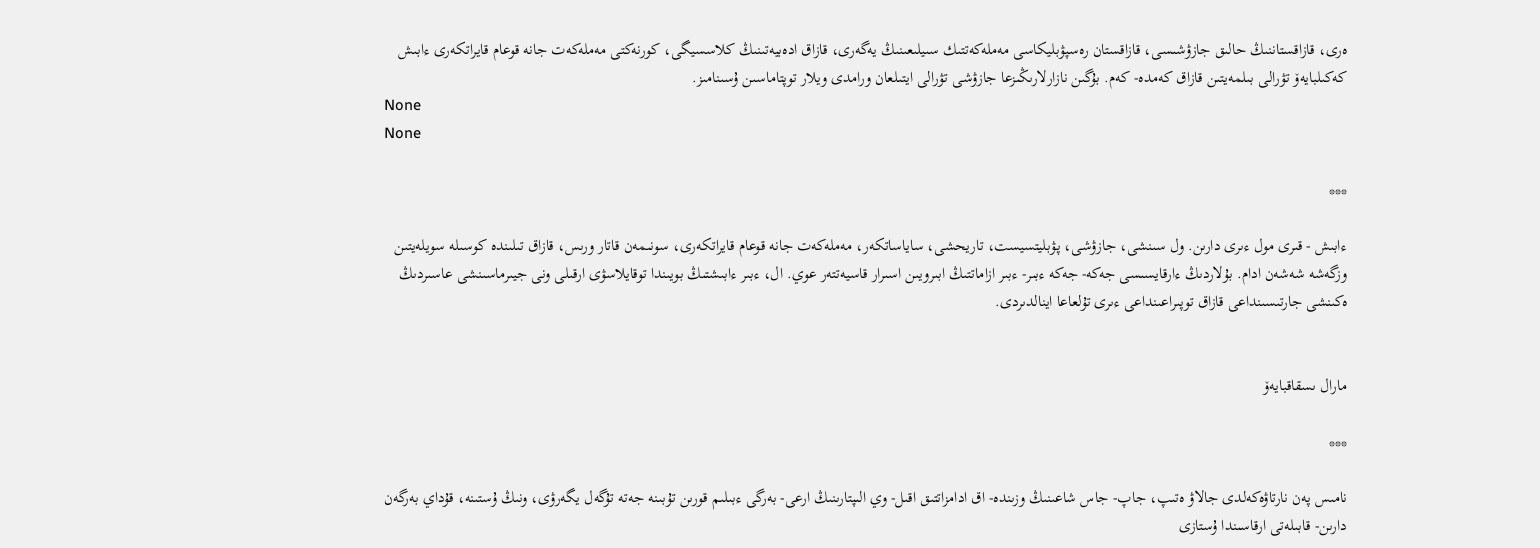ەرى، قازاقستاننىڭ حالىق جازۋشىسى، قازاقستان رەسپۋبليكاسى مەملەكەتتىك سىيلىعىنىڭ يەگەرى، قازاق ادەبيەتىنىڭ كلاسسيگى، كورنەكتى مەملەكەت جانە قوعام قايراتكەرى ءابىش كەكىلبايەۆ تۋرالى بىلمەيتىن قازاق كەمدە- كەم. بۇگىن نازارلارىڭىزعا جازۋشى تۋرالى ايتىلعان ورامدى ويلار توپتاماسىن ۇسىنامىز.
None
None

***

ءابىش - قىرى مول ءىرى دارىن. ول سىنشى، جازۋشى، پۋبليتسيست، تاريحشى، ساياساتكەر، مەملەكەت جانە قوعام قايراتكەرى، سونىمەن قاتار ورىس، قازاق تىلىندە كوسىلە سويلەيتىن وزگەشە شەشەن ادام. بۇلاردىڭ ءارقايسىسى جەكە- جەكە ءبىر- ءبىر ازاماتتىڭ ابىرويىن اسىرار قاسيەتتەر عوي. ال، ءبىر ءابىشتىڭ بويىندا توقايلاسۋى ارقىلى ونى جيىرماسىنشى عاسىردىڭ ەكىنشى جارتىسىنداعى قازاق توپىراعىنداعى ءىرى تۇلعاعا اينالدىردى.


مارال ىسقاقبايەۆ

***

نامىس پەن نارتاۋەكەلدى جالاۋ ەتىپ، جاپ- جاس شاعىنىڭ وزىندە- اق ادامزاتتىق اقىل- وي الىپتارىنىڭ ارعى- بەرگى ءبىلىم قورىن تۇبىنە جەتە تۇگەل يگەرۋى، ونىڭ ۇستىنە، قۇداي بەرگەن دارىن- قابىلەتى ارقاسىندا ۇستازى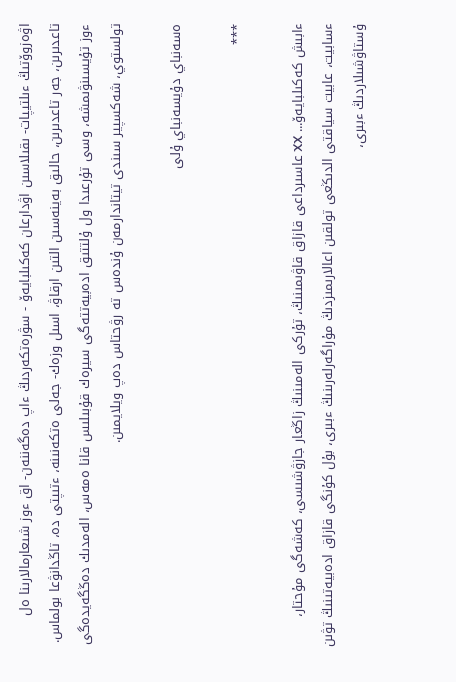اۋەزوۆتىڭ ءىلتيپات- ىقىلاسىن اۋدارعان كەكىلبايەۆ - سۋرەتكەردىڭ ءاپ دەگەننەن- اق ءوز شىعارمالارىنا ەل تاعدىرىن، جەر تاعدىرىن، حالىق بەينەسىن التىن ارقاۋ، اسىل وزەك- جەلى ەتكەنىنە، ءتىپتى دە، تاڭدانۋعا بولماس. ءوز تۇيسىنۋىمشە، وسى تۇرعىدا ول ۇلتتىق ادەبيەتتەگى سيرەك قۇبىلىس قانا ەمەس، الەمدىك دەڭگەيدەگى تولستوي، شەكسپير سىندى تيتاندارمەن ۇندەس تە رۋحتاس دەپ ويلايمىن.

ەسەنباي دۇيسەنباي ۇلى

***

ءابىش كەكىلبايەۆ... XX عاسىرداعى قازاق قاۋىمىنىڭ، تۇركى الەمىنىڭ زاڭعار جازۋشىسى، كەشەگى مۇحتار، ءسابيت، عابيت سياقتى الدىڭعى تولقىن اعالارىمىزدىڭ مۇراگەرلەرىنىڭ ءبىرى، بۇل كۇنگى قازاق ادەبيەتىنىڭ تۋىن ۇستاۋشىلاردىڭ ءبىرى،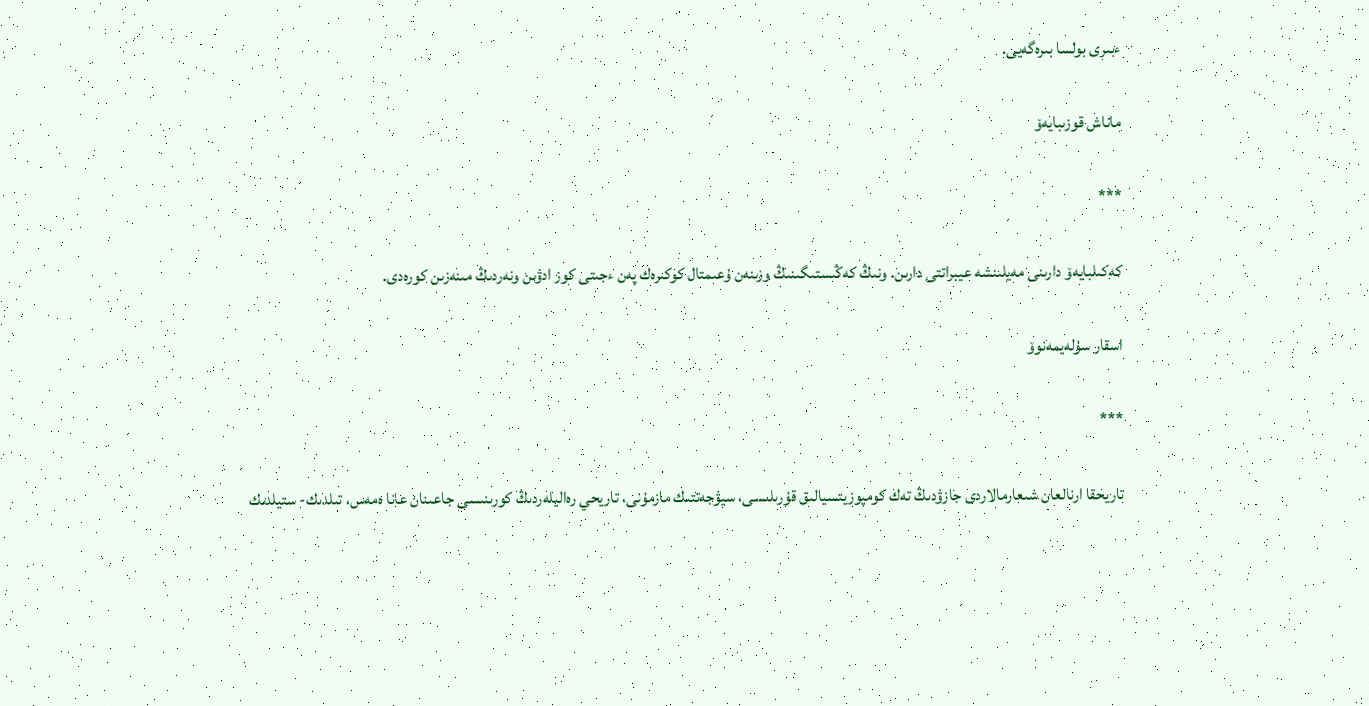ءبىرى بولسا بىرەگەيى.

ماناش قوزىبايەۆ

***

كەكىلبايەۆ دارىنى مەيلىنشە عيبراتتى دارىن. ونىڭ كەڭىستىگىنىڭ وزىنەن ۇعىمتال كوكىرەك پەن ءجىتى كوز ادۋىن ونەردىڭ مىنەزىن كورەدى.

اسقار سۇلەيمەنوۆ

***

تاريحقا ارنالعان شىعارمالاردى جازۋدىڭ تەك كومپوزيتسيالىق قۇرىلىسى، سيۋجەتتىك مازمۇنى، تاريحي رەاليلەردىڭ كورىنىسى جاعىنان عانا ەمەس، تىلدىك- ستيلدىك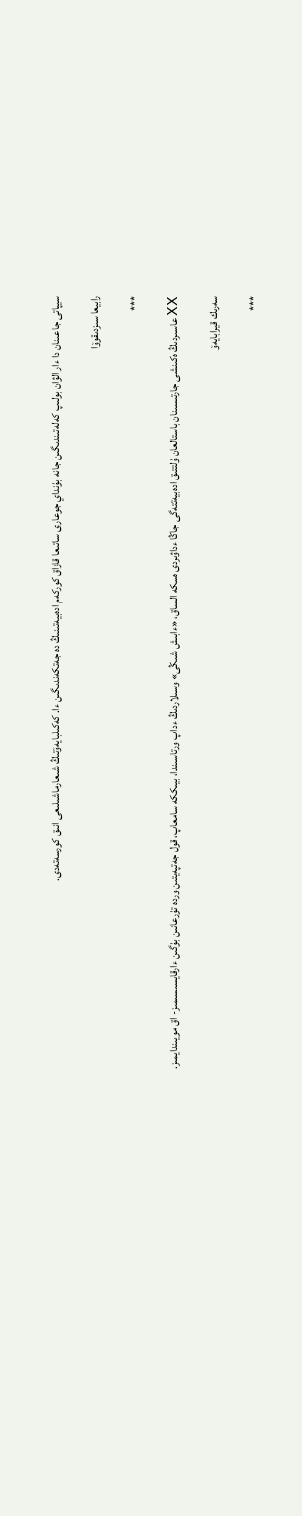سيپاتى جاعىنان دا ءار الۋان بولىپ كەلەتىندىگىن جانە بۇنداي جوعارى ساتىعا قازاق كوركەم ادەبيەتىنىڭ دە جەتكەندىگىن ءا. كەكىلبايەۆتىڭ شىعارماشىلىعى انىق كورسەتەدى.

رابيعا سىزدىقوۆا

***

ⅩⅩ عاسىردىڭ ەكىنشى جارتىسىنان باستالعان ۇلتتىق ادەبيەتتەگى جاڭا ءداۋىردى ەسكە الساق، «ءابىش شىڭى» وسىلاردىڭ ءداپ ورتاسىندا، بيىككە سامعاپ، قول جەتپەيتىن وردە تۇرعانىن بۇگىن ءارقايسىسىمىز- اق مويىندايمىز.

سەرىك قيرابايەۆ

***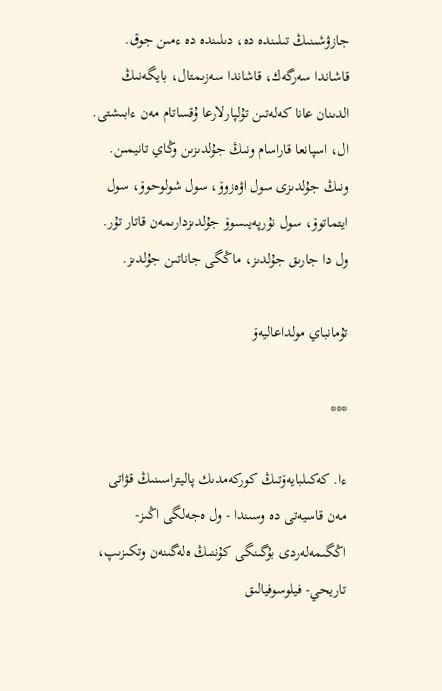جازۋشىنىڭ تىلىندە دە، دىلىندە دە ءمىن جوق. قاشاندا سەرگەك، قاشاندا سەزىمتال، بايگەنىڭ الدىنان عانا كەلەتىن تۇلپارلارعا ۇقساتام مەن ءابىشتى. ال، اسپانعا قاراسام ونىڭ جۇلدىزىن وڭاي تانيمىن. ونىڭ جۇلدىزى سول اۋەزوۆ، سول شولوحوۆ، سول ايتماتوۆ، سول نۇرپەيىسوۆ جۇلدىزدارىمەن قاتار تۇر. ول دا جارىق جۇلدىز، ماڭگى جاناتىن جۇلدىز.

تۇمانباي مولداعاليەۆ

***

ءا. كەكىلبايەۆتىڭ كوركەمدىك پاليتراسىنىڭ قۋاتى مەن قاسيەتى دە وسىندا - ول ەجەلگى اڭىز- اڭگىمەلەردى بۇگىنگى كۇننىڭ ەلەگىنەن وتكىزىپ، تاريحي- فيلوسوفيالىق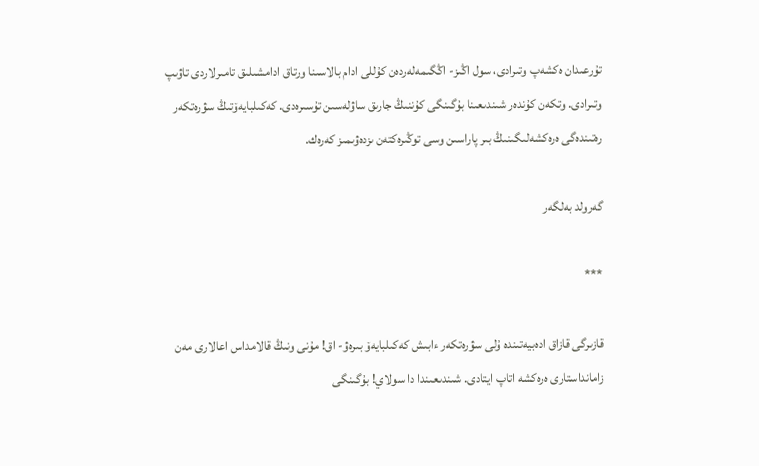تۇرعىدان ەكشەپ وتىرادى، سول اڭىز- اڭگىمەلەردەن كۇللى ادام بالاسىنا ورتاق ادامشىلىق تامىرلاردى تاۋىپ وتىرادى. وتكەن كۇندەر شىندىعىنا بۇگىنگى كۇننىڭ جارىق ساۋلەسىن تۇسىرەدى. كەكىلبايەۆتىڭ سۋرەتكەر رەتىندەگى ەرەكشەلىگىنىڭ بىر پاراسىن وسى توڭىرەكتەن ىزدەۋىمىز كەرەك.

گەرولد بەلگەر

***

قازىرگى قازاق ادەبيەتىندە ۇلى سۋرەتكەر ءابىش كەكىلبايەۆ بىرەۋ- اق! مۇنى ونىڭ قالامداس اعالارى مەن زامانداستارى ەرەكشە اتاپ ايتادى. شىندىعىندا دا سولاي! بۇگىنگى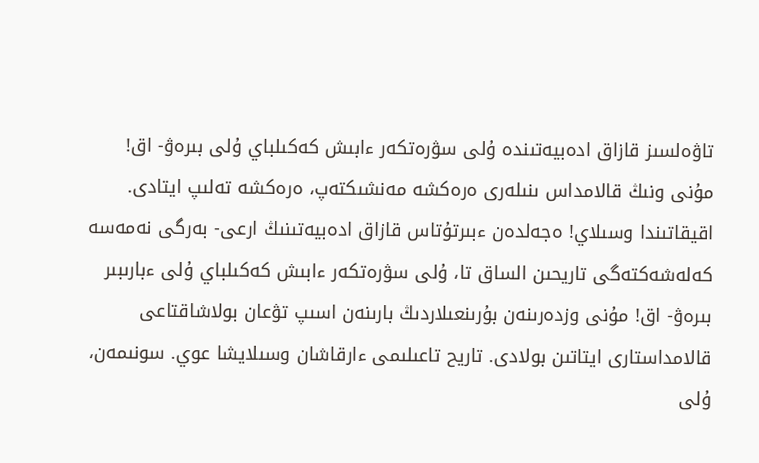تاۋەلسىز قازاق ادەبيەتىندە ۇلى سۋرەتكەر ءابىش كەكىلباي ۇلى بىرەۋ- اق! مۇنى ونىڭ قالامداس ىنىلەرى ەرەكشە مەنشىكتەپ، ەرەكشە تەلىپ ايتادى. اقيقاتىندا وسىلاي! ەجەلدەن ءبىرتۇتاس قازاق ادەبيەتىنىڭ ارعى- بەرگى نەمەسە كەلەشەكتەگى تاريحىن الساق تا، ۇلى سۋرەتكەر ءابىش كەكىلباي ۇلى ءبارىبىر بىرەۋ- اق! مۇنى وزدەرىنەن بۇرىنعىلاردىڭ بارىنەن اسىپ تۋعان بولاشاقتاعى قالامداستارى ايتاتىن بولادى. تاريح تاعىلىمى ءارقاشان وسىلايشا عوي. سونىمەن، ۇلى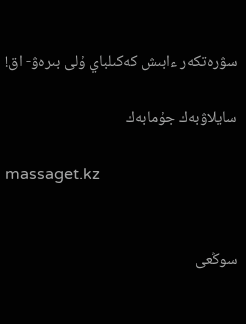سۋرەتكەر ءابىش كەكىلباي ۇلى بىرەۋ- اق!

سايلاۋبەك جۇمابەك

massaget.kz


سوڭعى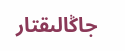جاڭالىقتار